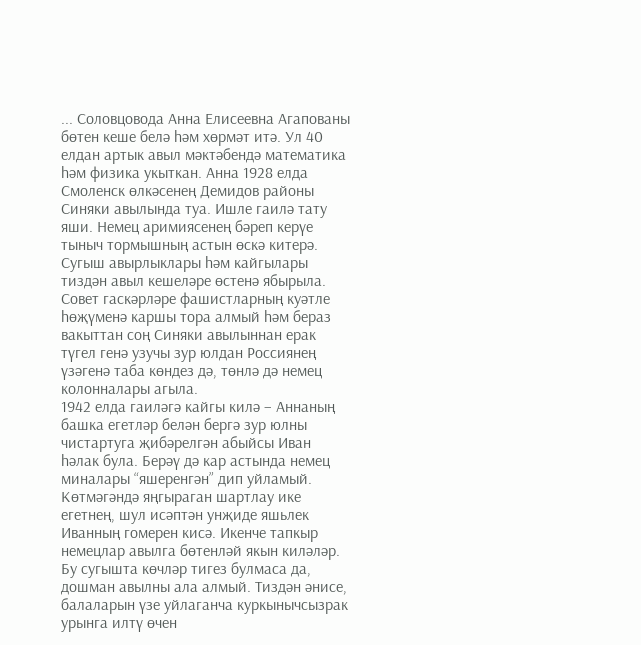... Соловцовода Анна Елисеевна Агапованы бөтен кеше белә һәм хөрмәт итә. Ул 40 елдан артык авыл мәктәбендә математика һәм физика укыткан. Анна 1928 елда Смоленск өлкәсенең Демидов районы Синяки авылында туа. Ишле гаилә тату яши. Немец аримиясенең бәреп керүе тыныч тормышның астын өскә китерә. Сугыш авырлыклары һәм кайгылары тиздән авыл кешеләре өстенә ябырыла. Совет гаскәрләре фашистларның куәтле һөҗүменә каршы тора алмый һәм бераз вакыттан соң Синяки авылыннан ерак түгел генә узучы зур юлдан Россиянең үзәгенә таба көндез дә, төнлә дә немец колонналары агыла.
1942 елда гаиләгә кайгы килә – Аннаның башка егетләр белән бергә зур юлны чистартуга җибәрелгән абыйсы Иван һәлак була. Берәү дә кар астында немец миналары “яшеренгән” дип уйламый. Көтмәгәндә яңгыраган шартлау ике егетнең, шул исәптән унҗиде яшьлек Иванның гомерен кисә. Икенче тапкыр немецлар авылга бөтенләй якын киләләр. Бу сугышта көчләр тигез булмаса да, дошман авылны ала алмый. Тиздән әнисе, балаларын үзе уйлаганча куркынычсызрак урынга илтү өчен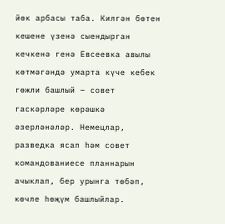йөк арбасы таба. Килгән бөтен кешене үзенә сыендырган кечкенә генә Евсеевка авылы көтмәгәндә умарта күче кебек гөжли башлый – совет гаскәрләре көрәшкә әзерләнәләр. Немецлар, разведка ясап һәм совет командованиесе планнарын ачыклап, бер урынга төбәп, көчле һөҗүм башлыйлар.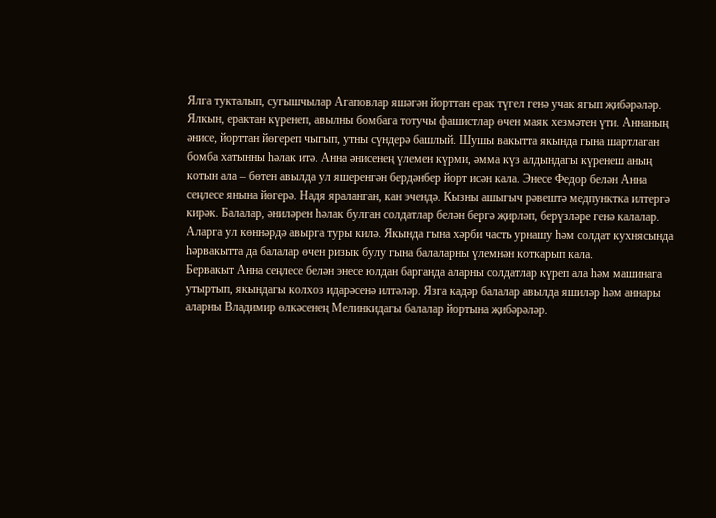Ялга тукталып, сугышчылар Агаповлар яшәгән йорттан ерак түгел генә учак ягып җибәрәләр. Ялкын, ерактан күренеп, авылны бомбага тотучы фашистлар өчен маяк хезмәтен үти. Аннаның әнисе, йорттан йөгереп чыгып, утны сүндерә башлый. Шушы вакытта якында гына шартлаган бомба хатынны һәлак итә. Анна әнисенең үлемен күрми, әмма күз алдындагы күренеш аның котын ала – бөтен авылда ул яшеренгән бердәнбер йорт исән кала. Энесе Федор белән Анна сеңлесе янына йөгерә. Надя яраланган, кан эчендә. Кызны ашыгыч рәвештә медпунктка илтергә кирәк. Балалар, әниләрен һәлак булган солдатлар белән бергә җирләп, берүзләре генә калалар. Аларга ул көннәрдә авырга туры килә. Якында гына хәрби часть урнашу һәм солдат кухнясында һәрвакытта да балалар өчен ризык булу гына балаларны үлемнән коткарып кала.
Бервакыт Анна сеңлесе белән энесе юлдан барганда аларны солдатлар күреп ала һәм машинага утыртып, якындагы колхоз идарәсенә илтәләр. Язга кадәр балалар авылда яшиләр һәм аннары аларны Владимир өлкәсенең Мелинкидагы балалар йортына җибәрәләр.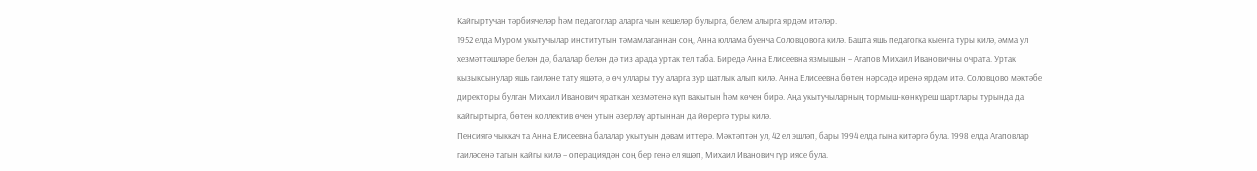Кайгыртучан тәрбиячеләр һәм педагоглар аларга чын кешеләр булырга, белем алырга ярдәм итәләр.
1952 елда Муром укытучылар институтын тәмамлаганнан соң, Анна юллама буенча Соловцовога килә. Башта яшь педагогка кыенга туры килә, әмма ул хезмәттәшләре белән дә, балалар белән дә тиз арада уртак тел таба. Биредә Анна Елисеевна язмышын – Агапов Михаил Ивановичны очрата. Уртак кызыксынулар яшь гаиләне тату яшәтә, ә өч уллары туу аларга зур шатлык алып килә. Анна Елисеевна бөтен нәрсәдә иренә ярдәм итә. Соловцово мәктәбе директоры булган Михаил Иванович яраткан хезмәтенә күп вакытын һәм көчен бирә. Аңа укытучыларның тормыш-көнкүреш шартлары турында да кайгыртырга, бөтен коллектив өчен утын әзерләү артыннан да йөрергә туры килә.
Пенсиягә чыккач та Анна Елисеевна балалар укытуын дәвам иттерә. Мәктәптән ул, 42 ел эшләп, бары 1994 елда гына китәргә була. 1998 елда Агаповлар гаиләсенә тагын кайгы килә – операциядән соң бер генә ел яшәп, Михаил Иванович гүр иясе була.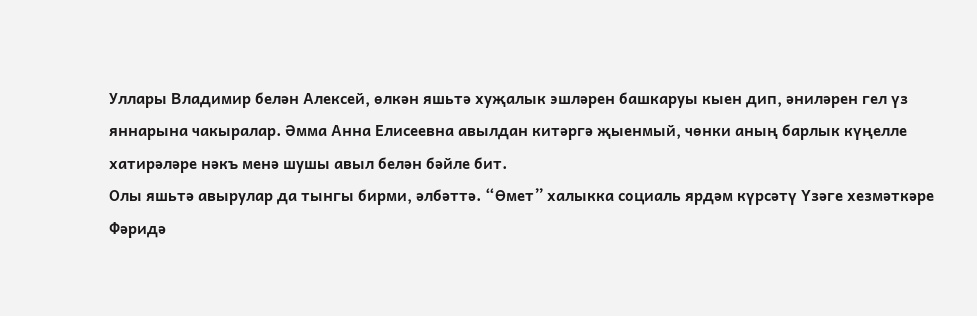Уллары Владимир белән Алексей, өлкән яшьтә хуҗалык эшләрен башкаруы кыен дип, әниләрен гел үз яннарына чакыралар. Әмма Анна Елисеевна авылдан китәргә җыенмый, чөнки аның барлык күңелле хатирәләре нәкъ менә шушы авыл белән бәйле бит.
Олы яшьтә авырулар да тынгы бирми, әлбәттә. “Өмет” халыкка социаль ярдәм күрсәтү Үзәге хезмәткәре Фәридә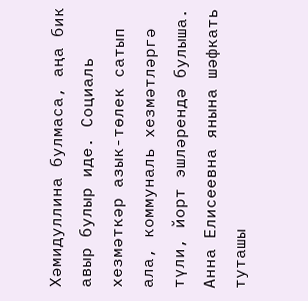Хәмидуллина булмаса, аңа бик авыр булыр иде. Социаль хезмәткәр азык-төлек сатып ала, коммуналь хезмәтләргә түли, йорт эшләрендә булыша. Анна Елисеевна янына шәфкать туташы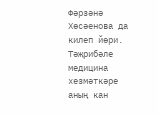Фәрзәнә Хөсәенова да килеп йөри. Тәҗрибәле медицина хезмәткәре аның кан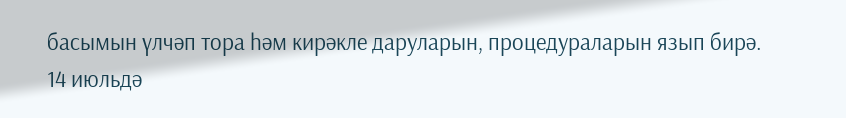басымын үлчәп тора һәм кирәкле даруларын, процедураларын язып бирә.
14 июльдә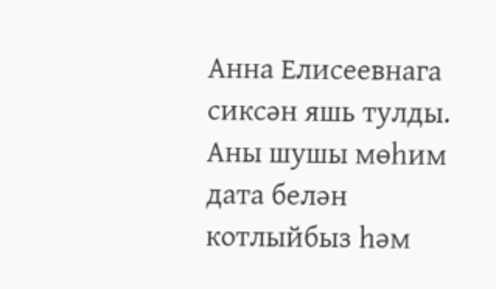Анна Елисеевнага сиксән яшь тулды. Аны шушы мөһим дата белән котлыйбыз һәм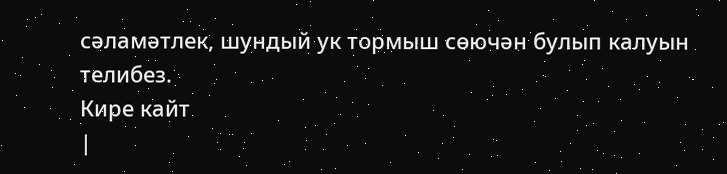сәламәтлек, шундый ук тормыш сөючән булып калуын телибез.
Кире кайт
|